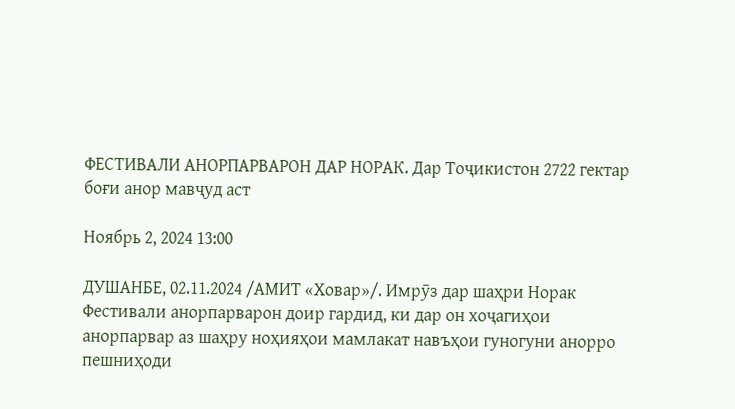ФЕСТИВАЛИ АНОРПАРВАРОН ДАР НОРАК. Дар Тоҷикистон 2722 гектар боғи анор мавҷуд аст

Ноябрь 2, 2024 13:00

ДУШАНБЕ, 02.11.2024 /АМИТ «Ховар»/. Имрӯз дар шаҳри Норак Фестивали анорпарварон доир гардид, ки дар он хоҷагиҳои анорпарвар аз шаҳру ноҳияҳои мамлакат навъҳои гуногуни анорро пешниҳоди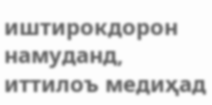иштирокдорон намуданд, иттилоъ медиҳад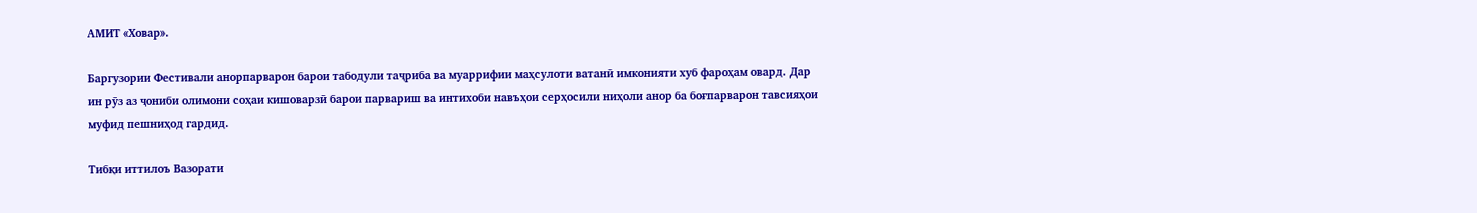АМИТ «Ховар».

Баргузории Фестивали анорпарварон барои табодули таҷриба ва муаррифии маҳсулоти ватанӣ имконияти хуб фароҳам овард. Дар ин рӯз аз ҷониби олимони соҳаи кишоварзӣ барои парвариш ва интихоби навъҳои серҳосили ниҳоли анор ба боғпарварон тавсияҳои муфид пешниҳод гардид.

Тибқи иттилоъ Вазорати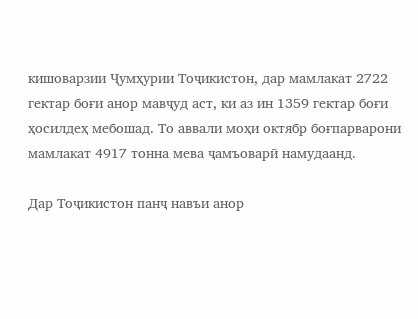кишоварзии Ҷумҳурии Тоҷикистон, дар мамлакат 2722 гектар боғи анор мавҷуд аст, ки аз ин 1359 гектар боғи ҳосилдеҳ мебошад. То аввали моҳи октябр боғпарварони мамлакат 4917 тонна мева ҷамъоварӣ намудаанд.

Дар Тоҷикистон панҷ навъи анор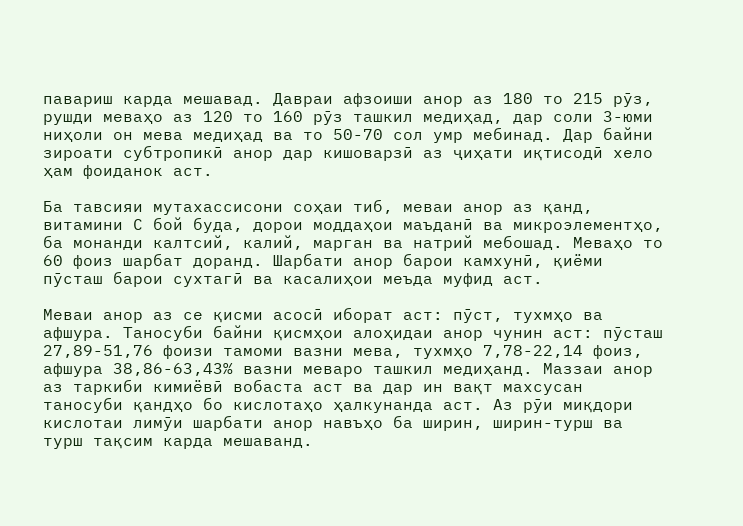павариш карда мешавад. Давраи афзоиши анор аз 180 то 215 рӯз, рушди меваҳо аз 120 то 160 рӯз ташкил медиҳад, дар соли 3-юми ниҳоли он мева медиҳад ва то 50-70 сол умр мебинад. Дар байни зироати субтропикӣ анор дар кишоварзӣ аз ҷиҳати иқтисодӣ хело ҳам фоиданок аст.

Ба тавсияи мутахассисони соҳаи тиб, меваи анор аз қанд, витамини С бой буда, дорои моддаҳои маъданӣ ва микроэлементҳо, ба монанди калтсий, калий, марган ва натрий мебошад. Меваҳо то 60 фоиз шарбат доранд. Шарбати анор барои камхунӣ, қиёми пӯсташ барои сухтагӣ ва касалиҳои меъда муфид аст.

Меваи анор аз се қисми асосӣ иборат аст: пӯст, тухмҳо ва афшура. Таносуби байни қисмҳои алоҳидаи анор чунин аст: пӯсташ 27,89-51,76 фоизи тамоми вазни мева, тухмҳо 7,78-22,14 фоиз, афшура 38,86-63,43% вазни меваро ташкил медиҳанд. Маззаи анор аз таркиби кимиёвӣ вобаста аст ва дар ин вақт махсусан таносуби қандҳо бо кислотаҳо ҳалкунанда аст. Аз рӯи миқдори кислотаи лимӯи шарбати анор навъҳо ба ширин, ширин-турш ва турш тақсим карда мешаванд.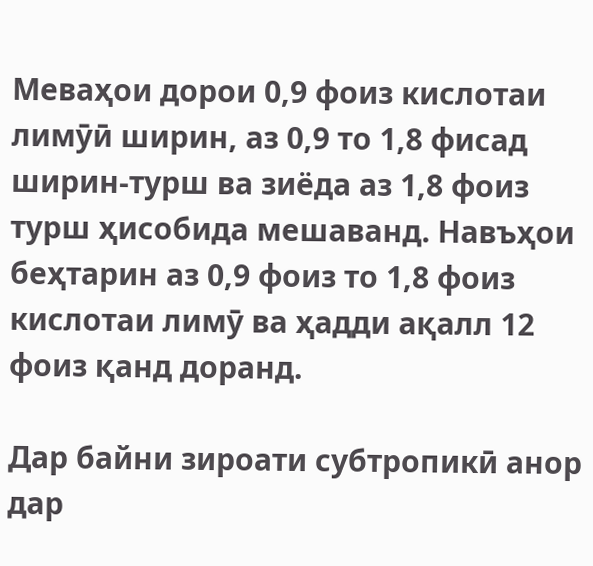Меваҳои дорои 0,9 фоиз кислотаи лимӯӣ ширин, аз 0,9 то 1,8 фисад ширин-турш ва зиёда аз 1,8 фоиз турш ҳисобида мешаванд. Навъҳои беҳтарин аз 0,9 фоиз то 1,8 фоиз кислотаи лимӯ ва ҳадди ақалл 12 фоиз қанд доранд.

Дар байни зироати субтропикӣ анор дар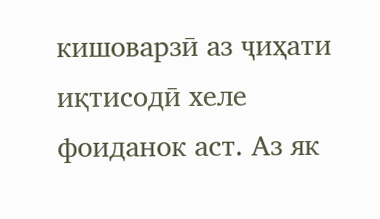кишоварзӣ аз ҷиҳати иқтисодӣ хеле фоиданок аст. Аз як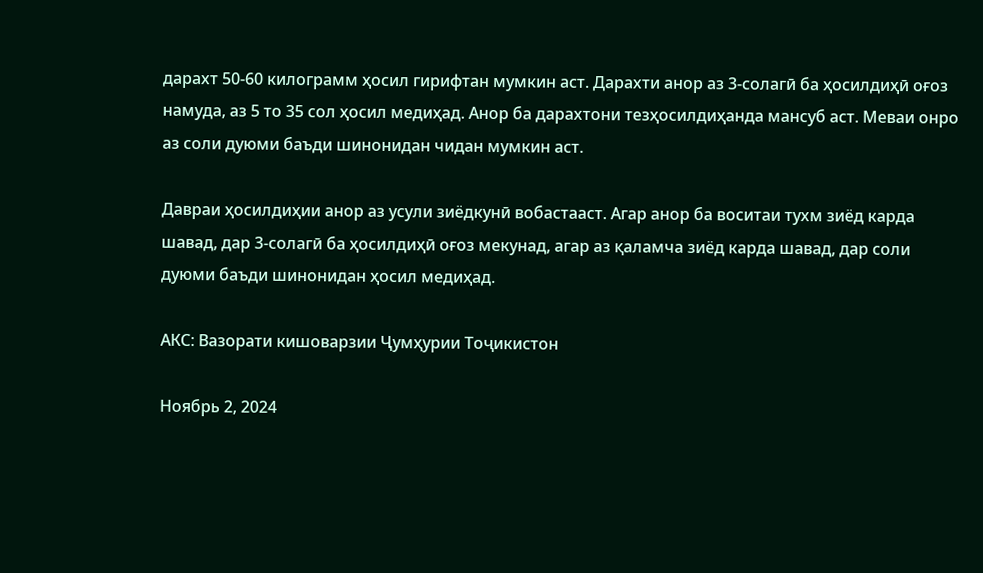дарахт 50-60 килограмм ҳосил гирифтан мумкин аст. Дарахти анор аз 3-солагӣ ба ҳосилдиҳӣ оғоз намуда, аз 5 то 35 сол ҳосил медиҳад. Анор ба дарахтони тезҳосилдиҳанда мансуб аст. Меваи онро аз соли дуюми баъди шинонидан чидан мумкин аст.

Давраи ҳосилдиҳии анор аз усули зиёдкунӣ вобастааст. Агар анор ба воситаи тухм зиёд карда шавад, дар 3-солагӣ ба ҳосилдиҳӣ оғоз мекунад, агар аз қаламча зиёд карда шавад, дар соли дуюми баъди шинонидан ҳосил медиҳад.

АКС: Вазорати кишоварзии Ҷумҳурии Тоҷикистон

Ноябрь 2, 2024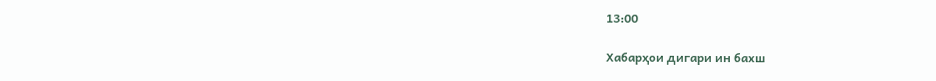13:00

Хабарҳои дигари ин бахш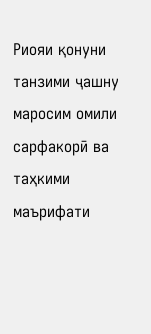Риояи қонуни танзими ҷашну маросим омили сарфакорӣ ва таҳкими маърифати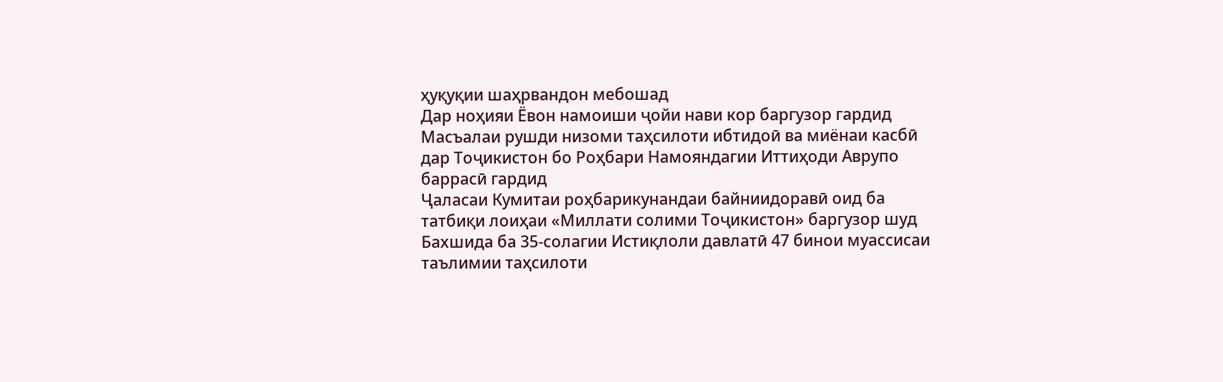ҳуқуқии шаҳрвандон мебошад
Дар ноҳияи Ёвон намоиши ҷойи нави кор баргузор гардид
Масъалаи рушди низоми таҳсилоти ибтидоӣ ва миёнаи касбӣ дар Тоҷикистон бо Роҳбари Намояндагии Иттиҳоди Аврупо баррасӣ гардид
Ҷаласаи Кумитаи роҳбарикунандаи байниидоравӣ оид ба татбиқи лоиҳаи «Миллати солими Тоҷикистон» баргузор шуд
Бахшида ба 35-солагии Истиқлоли давлатӣ 47 бинои муассисаи таълимии таҳсилоти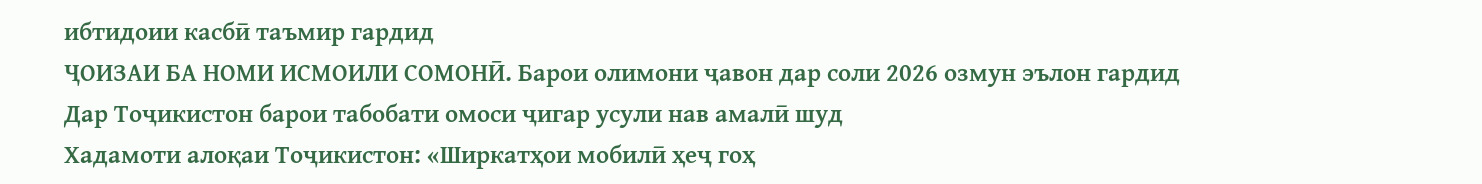ибтидоии касбӣ таъмир гардид
ҶОИЗАИ БА НОМИ ИСМОИЛИ СОМОНӢ. Барои олимони ҷавон дар соли 2026 озмун эълон гардид
Дар Тоҷикистон барои табобати омоси ҷигар усули нав амалӣ шуд
Хадамоти алоқаи Тоҷикистон: «Ширкатҳои мобилӣ ҳеҷ гоҳ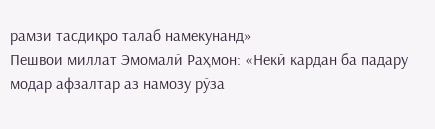рамзи тасдиқро талаб намекунанд»
Пешвои миллат Эмомалӣ Раҳмон: «Некӣ кардан ба падару модар афзалтар аз намозу рӯза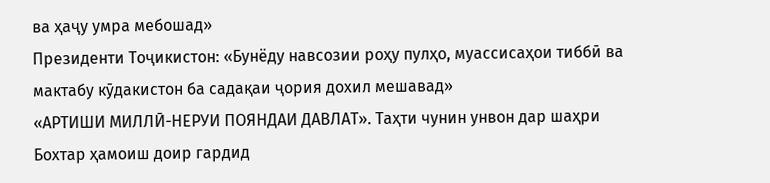ва ҳаҷу умра мебошад»
Президенти Тоҷикистон: «Бунёду навсозии роҳу пулҳо, муассисаҳои тиббӣ ва мактабу кӯдакистон ба садақаи ҷория дохил мешавад»
«АРТИШИ МИЛЛӢ-НЕРУИ ПОЯНДАИ ДАВЛАТ». Таҳти чунин унвон дар шаҳри Бохтар ҳамоиш доир гардид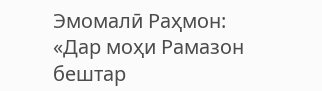Эмомалӣ Раҳмон: «Дар моҳи Рамазон бештар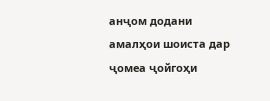анҷом додани амалҳои шоиста дар ҷомеа ҷойгоҳи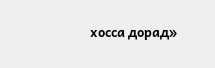хосса дорад»